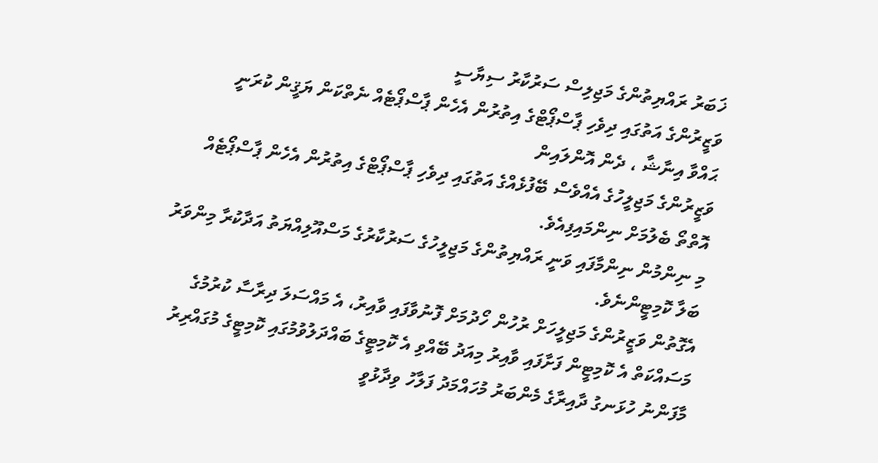ޚަބަރު ރައްޔިތުންގެ މަޖިލިސް ސަރުކާރު ސިޔާސީ
ވަޒީރުންގެ އަތުގައި ދިވެހި ޕާސްޕޯޓްގެ އިތުރުން އެހެން ޕާސްޕޯޓެއް ނެތްކަން ޔަޤީން ކުރަނީ
ޙައްވާ އިނާޝާ ، ދެން އޮންލައިން
ވަޒީރުންގެ މަޖިލީހުގެ އެއްވެސް ބޭފުޅެއްގެ އަތުގައި ދިވެހި ޕާސްޕޯޓްގެ އިތުރުން އެހެން ޕާސްޕޯޓެއް އޮތްތޯ ބެލުމަށް ނިންމައިފިއެވެ.
މި ނިންމުން ނިންމާފައި ވަނީ ރައްޔިތުންގެ މަޖިލީހުގެ ސަރުކާރުގެ މަސްއޫލިއްޔަތު އަދާކުރާ މިންވަރު ބަލާ ކޮމިޓީންނެވެ.
އެގޮތުން ވަޒީރުންގެ މަޖިލީހަށް ރުހުން ހޯދުމަށް ފޮނުވާފައި ވާއިރު، އެ މައްސަލަ ދިރާސާ ކުރުމުގެ މަސައްކަތް އެ ކޮމިޓީން ފަށާފައި ވާއިރު މިއަދު ބޭއްވި އެ ކޮމިޓީގެ ބައްދަލުވުމުގައި ކޮމިޓީގެ މުގައްރިރު މާފަންނު ހުޅަނގު ދާއިރާގެ މެންބަރު މުހައްމަދު ފަލާހު ވިދާޅުވީ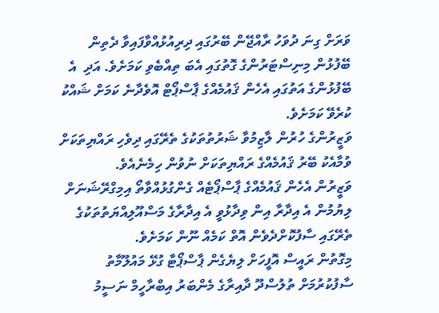ވަރަށް ގިނަ ދުވަހު ރާއްޖޭން ބޭރުގައި ދިރިއުޅުއްވާފައިވާ ދެތިން ބޭފުޅުން މިނިސްޓަރުންގެ ގޮތުގައި އެބަ ތިއްބެވި ކަމަށެވެ. އަދި  އެ ބޭފުޅުންގެ އަތުގައި އެހެން ޤައުމެއްގެ ޕާސްޕޯޓް އޮވެދާނެ ކަމަށް ޝައްކު ކުރެވޭ ކަމަށެވެ.
ވަޒީރުންގެ ހުރުން ލާޒިމުވާ ޝަރުތުތަކުގެ ތެރޭގައި ދިވެހި ރައްޔިތަކަށް ވުމާއެކު ބޭރު ޤައުމެއްގެ ރައްޔިތަކަށް ނުވުން ހިމެނެއެވެ.
ވަޒީރުން އެހެން ޤައުމެއްގެ ޕާސްޕޯޓެއް ގެންގުޅުއްވާތޯ އިމިގްރޭޝަނަށް ލިޔުމުން އެ އިދާރާ އިން ވިދާޅުވީ އެ އިދާރާގެ މަސްއޫލިއްޔަތުތަކުގެ ތެރޭގައި ސާފުކޮށްދެވެން އޮތް ކަމެއް ނޫން ކަމަށެވެ.
މިގޮތުން ރައީސް އޮފީހަށް ލިޔެގެން ޕާސްޕޯޓާ ގުޅޭ މައުލޫމާތު ސާފުކުރުމަށް ތުލުސްދޫ ދާއިރާގެ މެންބަރު އިބްރާހީމް ނަސީމު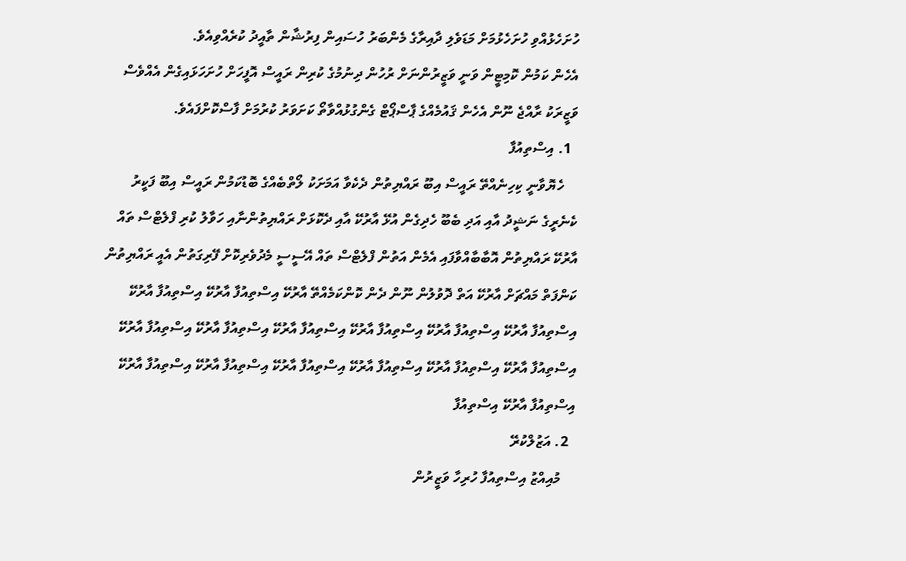ހުށަހެޅުއްވި ހުށަހެޅުމަށް މަޑަވެލި ދާއިރާގެ މެންބަރު ހުސައިން ފިރުޝާން ތާއީދު ކުރެއްވިއެވެ.
އެހެން ކަމުން ކޮމިޓީން ވަނީ ވަޒީރުންނަށް ރުހުން ދިނުމުގެ ކުރިން ރައީސް އޮފީހަށް ހުށަހަޅައިގެން އެއްވެސް ވަޒީރަކު ރާއްޖެ ނޫން އެހެން ޤައުމެއްގެ ޕާސްޕޯޓް ގެންގުޅުއްވާތޯ ކަށަވަރު ކުރުމަށް ފާސްކޮށްފައެވެ.
  1. އިސްތިއުފާ
    ހެޔޮވާނީ ކިހިނެއްތޭ ރައީސް އިބޫ ރައްޔިތުން ދެކެވާ އަމަށަކު ލޯތްބެއްގެ ބޮޑުކަމުން ރައީސް އިބޫ ފަކީރު ކެނެރީގެ ނަޝީދު އާއި އަދި ބެބޫ ހެދިގެން އުޅޭ އާރުކޭ އާއި ދެކޮޅަށް ރައްޔިތުންނާއި ހަވާލު ކުރި ފްލެޓްސް ތައް އާރުކޭ ރައްޔިތުން އޮބާބާއްވާފައި އެމެން އަތުން ފްލެޓްސް ތައް އޭސީސީ މެދުވެރިކޮށް ފޭރިގަތުން އެއީ ރައްޔިތުން ކަންފަތް މައްޗަށް އާރުކޭ އަތް ދޮވުލުން ނޫން ދެން ކޮންކަމެއްތޭ އާރުކޭ އިސްތިއުފާ އާރުކޭ އިސްތިއުފާ އާރުކޭ އިސްތިއުފާ އާރުކޭ އިސްތިއުފާ އާރުކޭ އިސްތިއުފާ އާރުކޭ އިސްތިއުފާ އާރުކޭ އިސްތިއުފާ އާރުކޭ އިސްތިއުފާ އާރުކޭ އިސްތިއުފާ އާރުކޭ އިސްތިއުފާ އާރުކޭ އިސްތިއުފާ އާރުކޭ އިސްތިއުފާ އާރުކޭ އިސްތިއުފާ އާރުކޭ އިސްތިއުފާ އާރުކޭ އިސްތިއުފާ އާރުކޭ އިސްތިއުފާ
  2. އަޒުލްކުރޭ
    މުއިއްޒު އިސްތިއުފާ ހުރިހާ ވަޒީރުން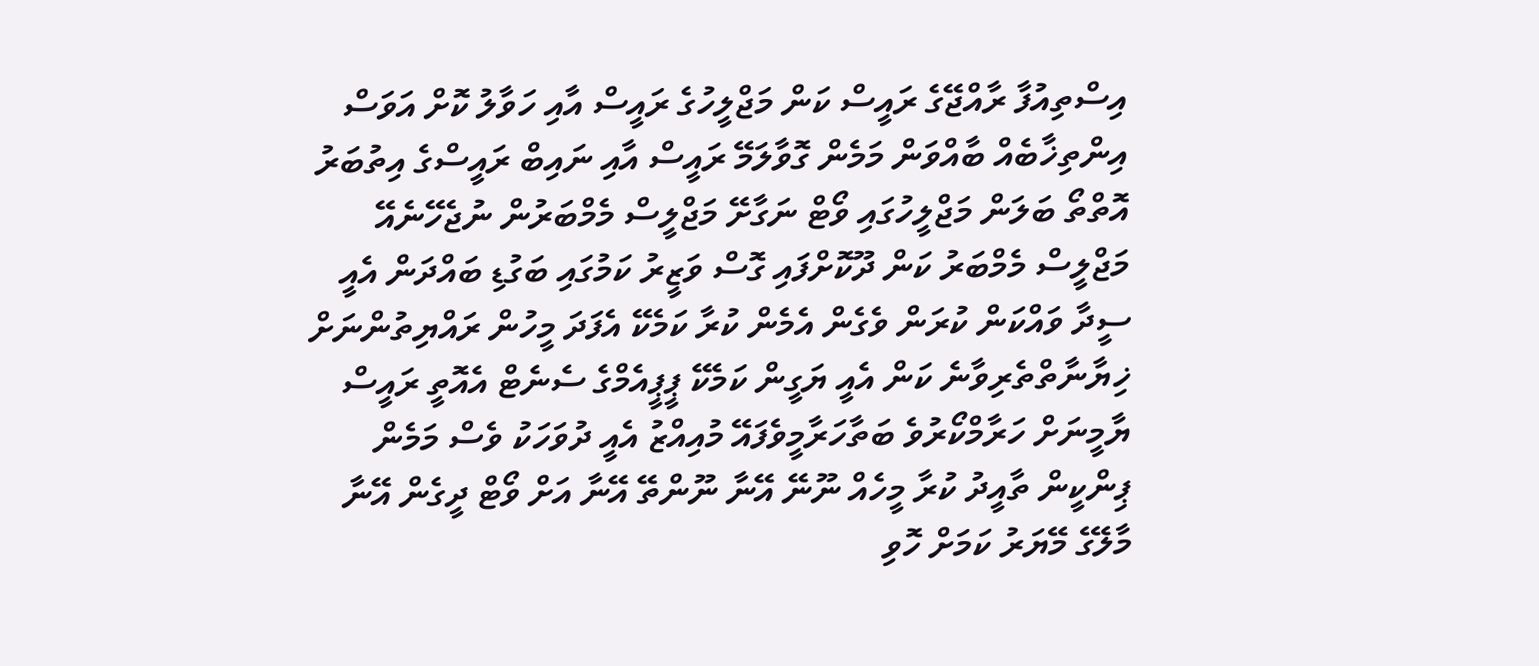އިސްތިއުފާ ރާއްޖޭގެ ރައީސް ކަން މަޖްލީހުގެ ރައީސް އާއި ހަވާލު ކޮށް އަވަސް އިންތިޚާބެއް ބާއްވަން މަމެން ގޮވާލަމޭ ރައީސް އާއި ނައިބް ރައީސްގެ އިތުބަރު އޮތްތޯ ބަލަން މަޖްލީހުގައި ވޯޓް ނަގާށޭ މަޖްލީސް މެމްބަރުން ނުޖެހޭނެއޭ މަޖްލީސް މެމްބަރު ކަން ދޫކޮށްފައި ގޮސް ވަޒީރު ކަމުގައި ބަގުޑި ބައްދަން އެއީ ސީދާ ވައްކަން ކުރަން ވެގެން އެމެން ކުރާ ކަމެކޭ އެފަދަ މީހުން ރައްޔިތުންނަށް ޚިޔާނާތްތެރިވާނެ ކަން އެއީ ޔަގީން ކަމެކޭ ޕީޕީއެމްގެ ސެނެޓް އެއޮތީ ރައީސް ޔާމީނަށް ހަރާމްކޯރުވެ ބަތާހަރާމީވެފައޭ މުއިއްޒު އެއީ ދުވަހަކު ވެސް މަމެން ޕިންކީން ތާއީދު ކުރާ މީހެއް ނޫނޭ އޭނާ ނޫންތޭ އޭނާ އަށް ވޯޓް ދީގެން އޭނާ މާލޭގެ މޭޔަރު ކަމަށް ހޮވި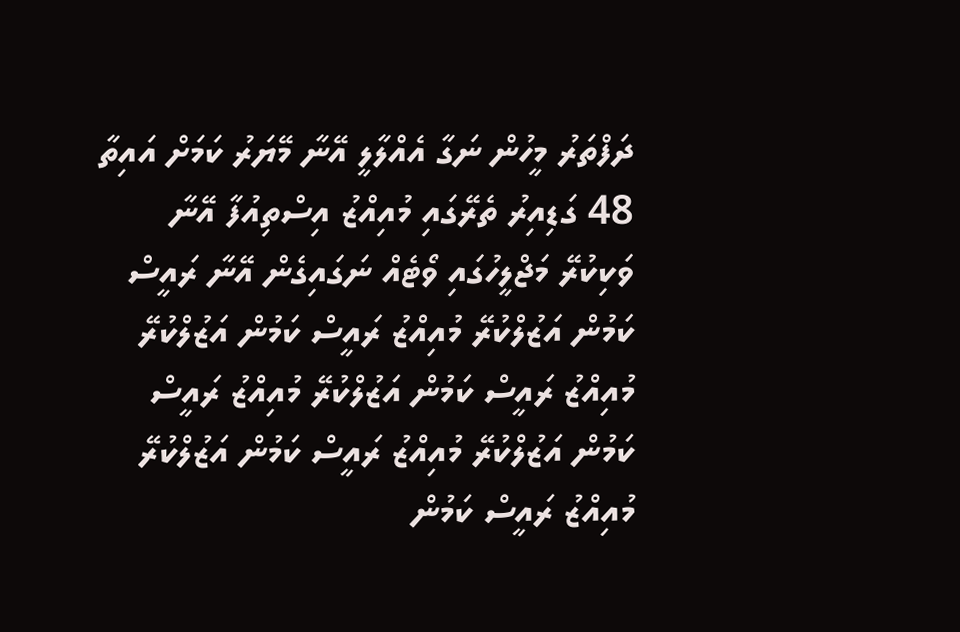ދަފްތަރު މީހުން ނަގާ އެއްލާލީ އޭނާ މޭޔަރު ކަމަށް އައިތާ 48 ގަޑިއިރު ތެރޭގައި މުއިއްޒު އިސްތިއުފާ އޭނާ ވަކިކުރޭ މަޖްލީހުގައި ވޯޓެއް ނަގައިގެން އޭނާ ރައީސް ކަމުން އަޒުލްކުރޭ މުއިއްޒު ރައީސް ކަމުން އަޒުލްކުރޭ މުއިއްޒު ރައީސް ކަމުން އަޒުލްކުރޭ މުއިއްޒު ރައީސް ކަމުން އަޒުލްކުރޭ މުއިއްޒު ރައީސް ކަމުން އަޒުލްކުރޭ މުއިއްޒު ރައީސް ކަމުން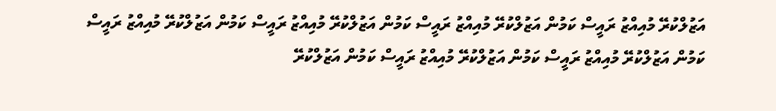އަޒުލްކުރޭ މުއިއްޒު ރައީސް ކަމުން އަޒުލްކުރޭ މުއިއްޒު ރައީސް ކަމުން އަޒުލްކުރޭ މުއިއްޒު ރައީސް ކަމުން އަޒުލްކުރޭ މުއިއްޒު ރައީސް ކަމުން އަޒުލްކުރޭ މުއިއްޒު ރައީސް ކަމުން އަޒުލްކުރޭ މުއިއްޒު ރައީސް ކަމުން އަޒުލްކުރޭ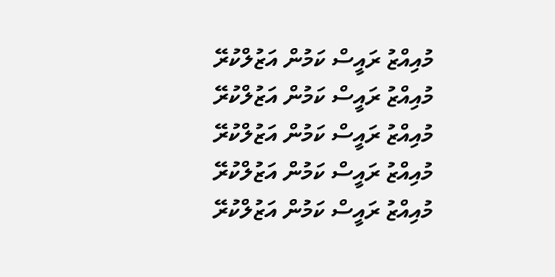މުއިއްޒު ރައީސް ކަމުން އަޒުލްކުރޭ މުއިއްޒު ރައީސް ކަމުން އަޒުލްކުރޭ މުއިއްޒު ރައީސް ކަމުން އަޒުލްކުރޭ މުއިއްޒު ރައީސް ކަމުން އަޒުލްކުރޭ މުއިއްޒު ރައީސް ކަމުން އަޒުލްކުރޭ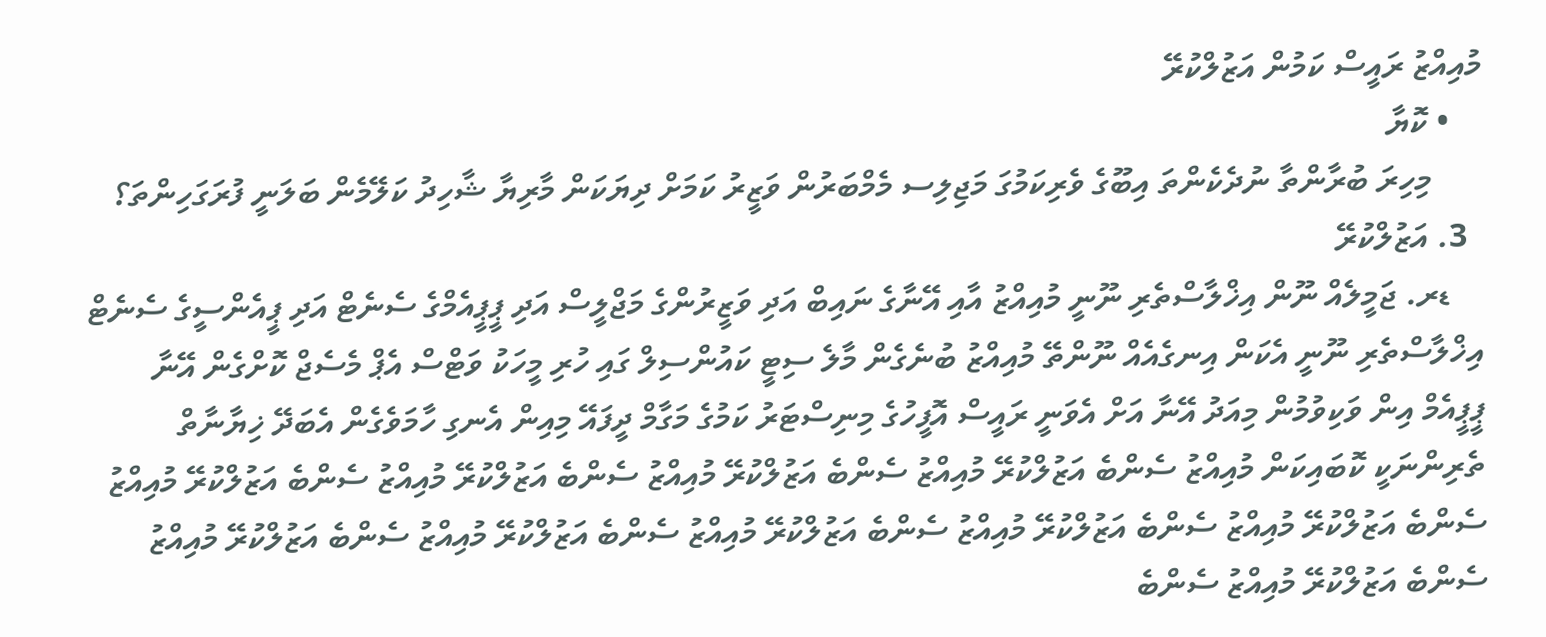މުއިއްޒު ރައީސް ކަމުން އަޒުލްކުރޭ
    • ކޮޔާ
      މިހިރަ ބުރާންތާ ނުދެކެންތަ އިބޫގެ ވެރިކަމުގަ މަޖިލިސ މެމްބަރުން ވަޒީރު ކަމަށް ދިޔަކަން މާރިޔާ ޝާހިދު ކަލޭމެން ބަލަނީ ފުރަގަހިންތަ؟
  3. އަޒުލްކުރޭ
    ޑރ. ޖަމީލެއް ނޫން އިޚްލާސްތެރި ނޫނީ މުއިއްޒު އާއި އޭނާގެ ނައިބް އަދި ވަޒީރުންގެ މަޖްލީސް އަދި ޕީޕީއެމްގެ ސެނެޓް އަދި ޕީއެންސީގެ ސެނެޓް އިޚްލާސްތެރި ނޫނީ އެކަން އިނގެއެއް ނޫންތޭ މުއިއްޒު ބުނެގެން މާލެ ސިޓީ ކައުންސިލް ގައި ހުރި މީހަކު ވަޓްސް އެޕް މެސެޖް ކޮށްގެން އޭނާ ޕީޕީއެމް އިން ވަކިވުމުން މިއަދު އޭނާ އަށް އެވަނީ ރައީސް އޮފީހުގެ މިނިސްޓަރު ކަމުގެ މަގާމް ދީފައޭ މިއިން އެނގި ހާމަވެގެން އެބަދޭ ޚިޔާނާތް ތެރިންނަކީ ކޮބައިކަން މުއިއްޒު ސެންބެ އަޒުލްކުރޭ މުއިއްޒު ސެންބެ އަޒުލްކުރޭ މުއިއްޒު ސެންބެ އަޒުލްކުރޭ މުއިއްޒު ސެންބެ އަޒުލްކުރޭ މުއިއްޒު ސެންބެ އަޒުލްކުރޭ މުއިއްޒު ސެންބެ އަޒުލްކުރޭ މުއިއްޒު ސެންބެ އަޒުލްކުރޭ މުއިއްޒު ސެންބެ އަޒުލްކުރޭ މުއިއްޒު ސެންބެ އަޒުލްކުރޭ މުއިއްޒު ސެންބެ އަޒުލްކުރޭ މުއިއްޒު ސެންބެ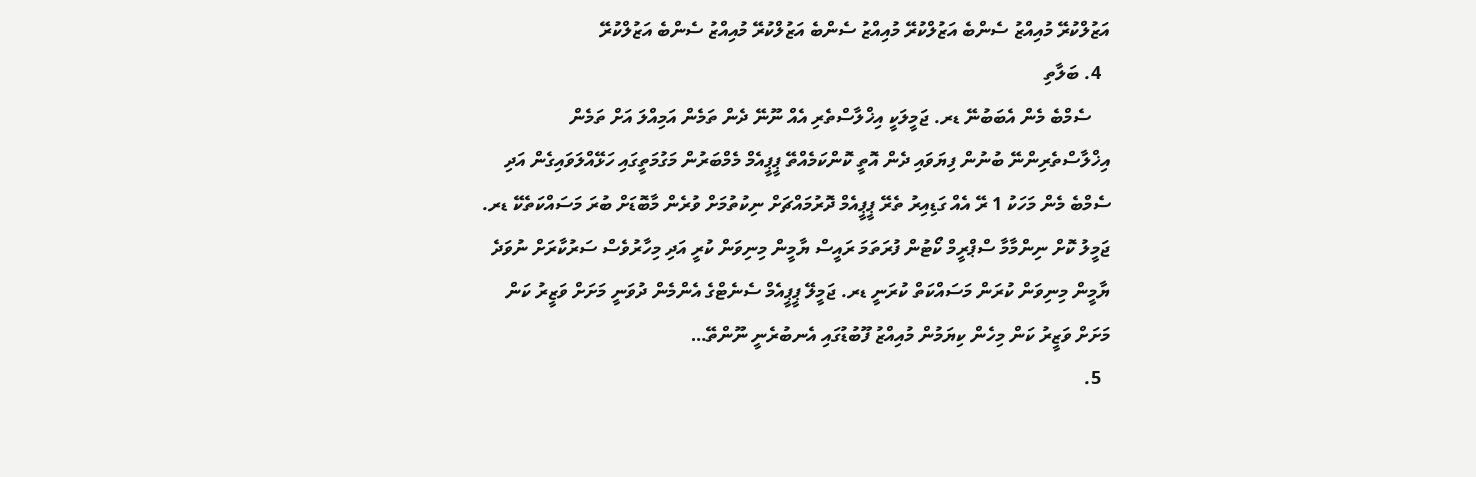އަޒުލްކުރޭ މުއިއްޒު ސެންބެ އަޒުލްކުރޭ މުއިއްޒު ސެންބެ އަޒުލްކުރޭ މުއިއްޒު ސެންބެ އަޒުލްކުރޭ
  4. ބަލާތި
    ސެމްބެ މެން އެބަބުނޭ ޑރ. ޖަމީލަކީ އިޚްލާސްތެރި އެއް ނޫނޭ ދެން ތަމެން އަމިއްލަ އަށް ތަމެން އިޚްލާސްތެރިންނޭ ބުނުން ފިޔަވައި ދެން އޮތީ ކޮންކަމެއްތޭ ޕީޕީއެމް މެމްބަރުން މަގުމަތީގައި ހަޅޭއްލަވައިގެން އަދި ސެމްބެ މެން މަހަކު 1 ރޭ އެއް ގަޑިއިރު ތެރޭ ޕީޕީއެމް ދޮރުމައްޗަށް ނިކުތުމަށް ވުރެން މާބޮޑަށް ބުރަ މަސައްކަތެކޭ ޑރ. ޖަމީލު ކޮށް ނިންމާމާ ސްޕްރީމް ކޯޓުން ފުރަތަމަ ރައީސް ޔާމީން މިނިވަން ކުރީ އަދި މިހާރުވެސް ސަރުކާރަށް ނުވަދެ ޔާމީން މިނިވަން ކުރަން މަސައްކަތް ކުރަނީ ޑރ. ޖަމީލޭ ޕީޕީއެމް ސެނެޓްގެ އެންމެން ދުވަނީ މަށަށް ވަޒީރު ކަން މަށަށް ވަޒީރު ކަން މިހެން ކިޔަމުން މުއިއްޒު ފޫބުޑުގައި އެނބުރެނީ ނޫންތޭ…
  5.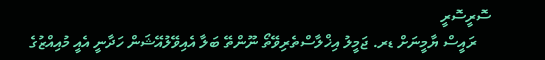ސޮރީސޮރީ
    ރައީސް ޔާމީނަށް ޑރ. ޖަމީލު އިޚްލާސްތެރިވޭތޯ ނޫންތޭ ބަލާ އެއިވޭލުއޭޝަން ހަދާނީ އެއީ މުއިއްޒުގެ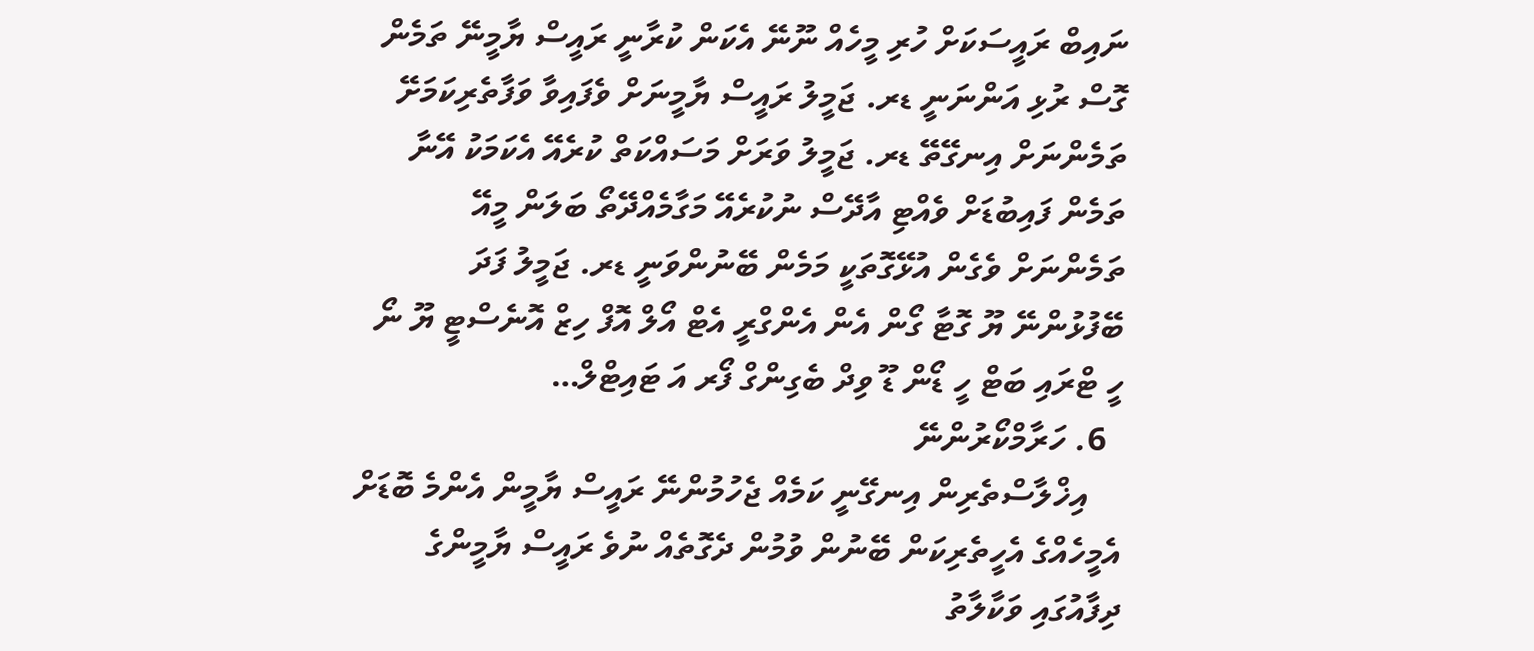ނައިބް ރައީސަކަށް ހުރި މީހެއް ނޫނޭ އެކަން ކުރާނީ ރައީސް ޔާމީނޭ ތަމެން ގޮސް ރުޅި އަންނަނީ ޑރ. ޖަމީލު ރައީސް ޔާމީނަށް ވެފައިވާ ވަފާތެރިކަމަށޭ ތަމެންނަށް އިނގޭތޭ ޑރ. ޖަމީލު ވަރަށް މަސައްކަތް ކުރެއޭ އެކަމަކު އޭނާ ތަމެން ފައިބުޑަށް ވެއްޓި އާދޭސް ނުކުރެއޭ މަގާމެއްދޭތޯ ބަލަން މީއޭ ތަމެންނަށް ވެގެން އުޅޭގޮތަކީ މަމެން ބޭނުންވަނީ ޑރ. ޖަމީލު ފަދަ ބޭފުޅުންނޭ ޔޫ ގޮޓާ ގޯން އެން އެންގްރީ އެޓް އޯލް އޮފް ހިޒް އޮނެސްޓީ ޔޫ ނޯ ހީ ޓްރައި ބަޓް ހީ ޑޯން ޑޫ ވިދް ބެގިންގް ފޯރ އަ ޓައިޓްލް…
  6. ހަރާމްކޯރުންނޭ
    އިޚްލާސްތެރިން އިނގޭނީ ކަމެއް ޖެހުމުންނޭ ރައީސް ޔާމީން އެންމެ ބޮޑަށް އެމީހެއްގެ އެހީތެރިކަން ބޭނުން ވުމުން ދެގޮތެއް ނުވެ ރައީސް ޔާމީންގެ ދިފާއުގައި ވަކާލާތު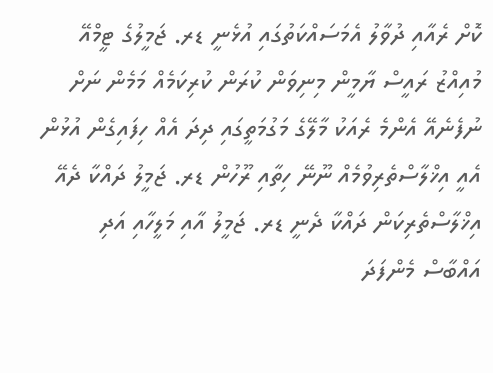ކޮށް ރެއާއި ދުވާލު އެމަސައްކަތުގައި އުޅެނީ ޑރ. ޖަމީލުގެ ޓީމްއޭ މުއިއްޒު ރައީސް ޔާމީން މިނިވަން ކުރަން ކުރިކަމެއް މަމެން ނަށް ނުފެނެއޭ އެންމެ ރެއަކު މާލޭގެ މަގުމަތީގައި ދިދަ އެއް ހިފައިގެން އުޅުން އެއީ އިޚްލާސްތެރިވުމެއް ނޫނޭ ހިތާއި ރޫހުން ޑރ. ޖަމީލު ދައްކާ ދެއޭ އިޚްލާސްތެރިކަން ދައްކާ ދެނީ ޑރ. ޖަމީލު އާއި މަލީހާއި އަދި އައްބާސް މެންފަދަ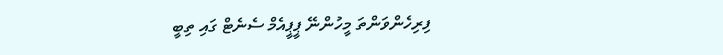ފިރިހެންވަންތަ މީހުންނޭ ޕީޕީއެމް ސެނެޓް ގައި ތިބީ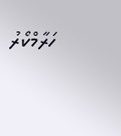ހަރާމްކޯރު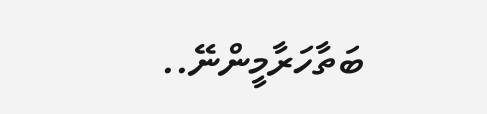ބަތާހަރާމީންނޭ..